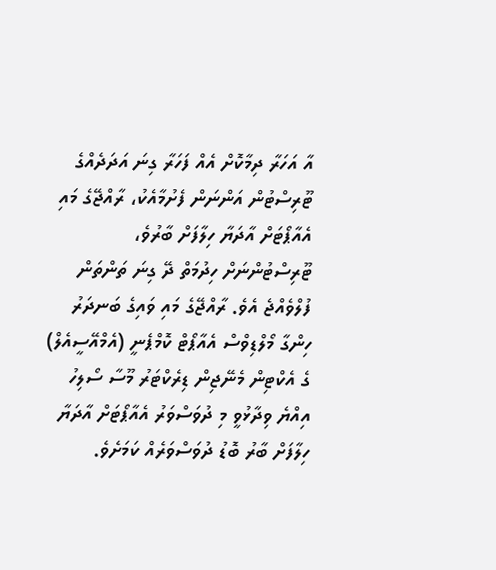އާ އަހަރާ ދިމާކޮށް އެއް ފަހަރާ ގިނަ އަދަދެއްގެ ޓޫރިސްޓުން އަންނަން ފެށުމާއެކު، ރާއްޖޭގެ މައި އެއާޕޯޓަށް އާދަޔާ ހިލާފަށް ބާރުވެ، ޓޫރިސްޓުންނަށް ހިދުމަތް ދޭ ގިނަ ތަންތަން ފުލްވެއްޖެ އެވެ. ރާއްޖޭގެ މައި ވައިގެ ބަނދަރު ހިންގާ މޯލްޑިވްސް އެއާޕޯޓް ކޮމްޕެނީ (އެމްއޭސީއެލް) ގެ އެކްޓިން މެނޭޖިން ޑިރެކްޓަރު މޫސާ ސޯލިހު އިއްޔެ ވިދާޅުވީ މި ދުވަސްވަރު އެއާޕޯޓަށް އާދަޔާ ހިލާފަށް ބާރު ބޮޑު ދުވަސްވަރެއް ކަމަށެވެ.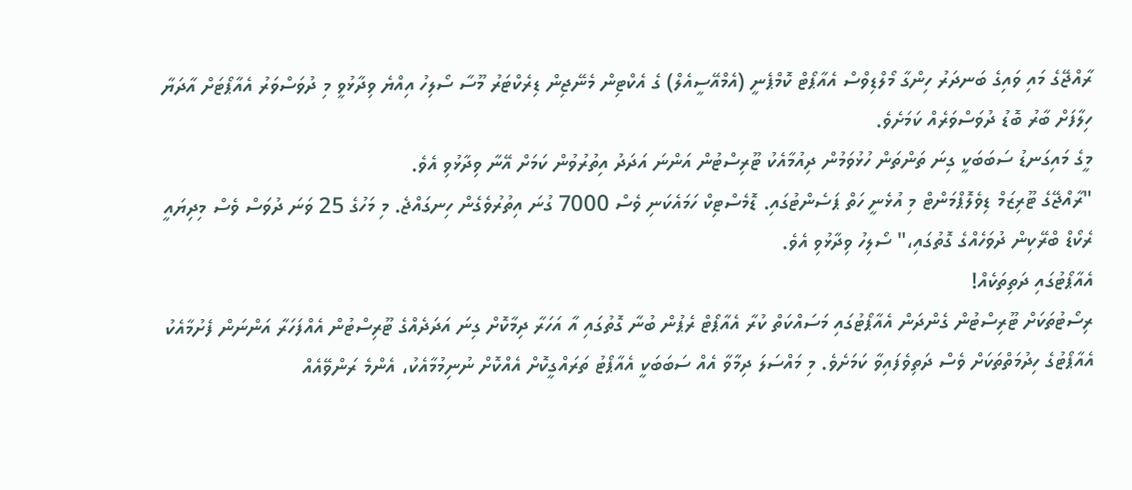ރާއްޖޭގެ މައި ވައިގެ ބަނދަރު ހިންގާ މޯލްޑިވްސް އެއާޕޯޓް ކޮމްޕެނީ (އެމްއޭސީއެލް) ގެ އެކްޓިން މެނޭޖިން ޑިރެކްޓަރު މޫސާ ސޯލިހު އިއްޔެ ވިދާޅުވީ މި ދުވަސްވަރު އެއާޕޯޓަށް އާދަޔާ ހިލާފަށް ބާރު ބޮޑު ދުވަސްވަރެއް ކަމަށެވެ.
މީގެ މައިގަނޑު ސަބަބަކީ ގިނަ ތަންތަން ހުޅުވަމުން ދިއުމާއެކު ޓޫރިސްޓުން އަންނަ އަދަދު އިތުރުވުން ކަމަށް އޭނާ ވިދާޅުވި އެވެ.
"ރާއްޖޭގެ ޓޫރިޒަމް ޑިވެލޮޕްމަންޓް މި އުޅެނީ ހަތް ޕަސެންޓުގައި. ޑޮމެސްޓިކް ހަމައެކަނި ވެސް 7000 ގުނަ އިތުރުވެގެން ހިނގައްޖެ. މި މަހުގެ 25 ވަނަ ދުވަސް ވެސް މިދިޔައީ ރެކޯޑް ބްރޭކިން ދުވަހެއްގެ ގޮތުގައި،" ސޯލިހު ވިދާޅުވި އެވެ.
އެއާޕޯޓުގައި ދަތިތަކެއް!
ރިސޯޓުތަކަށް ޓޫރިސްޓުން ގެންދަން އެއާޕޯޓުގައި މަސައްކަތް ކުރާ އެއާޕޯޓް ރެޕުން ބުނާ ގޮތުގައި އާ އަހަރާ ދިމާކޮށް ގިނަ އަދަދެއްގެ ޓޫރިސްޓުން އެއްފަހަރާ އަންނަން ފެށުމާއެކު އެއާޕޯޓުގެ ހިދުމަތްތަކަށް ވެސް ދަތިވެފައިވާ ކަމަށެވެ. މި މައްސަލަ ދިމާވާ އެއް ސަބަބަކީ އެއާޕޯޓު ތަރައްގީކޮށް އެއްކޮށް ނުނިމުމާއެކު، އެންމެ ރަންވޭއެއް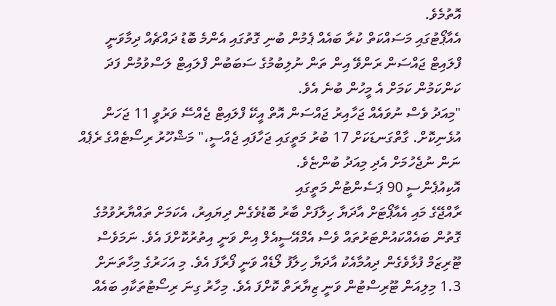އޮތުމެވެ.
އެއާޕޯޓުގައި މަސައްކަތް ކުރާ ބައެއް ޕެމުން ބުނި ގޮތުގައި އެންމެ ބޮޑު ދައްޗެއް ދިމާވަނީ ފްލައިޓް ޖައްސަން ރަންވޭ އިން ތަން ނުލިބުމުގެ ސަބަބުން ފްލައިޓް ލަސްވުމުން ފަދަ ކަންކަމުން ކަމަށް އެ މީހުން ބުނެ އެވެ.
"މިއަދު ވެސް ނުވައެއް ޖަހާއިރު ޖައްސަން އޮތް އީކޭ ފްލައިޓް ޖެއްސޭ ވަރުވީ 11 ޖަހަން އުޅެނިކޮށް. ގާތްގަނޑަކަށް 17 ބުރު މަތީގައި ޖަހާފައި ޖެއްސީ،" މަޝްހޫރު ރިސޯޓެއްގެ ރެޕެއް ނަން ނުޖެހުމަށް އެދި މިއަދު ބުންޏެވެ.
އޮކިއުޕެންސީ 90 ޕަސެންޓުން މަތީގައި
ރާއްޖޭގެ މައި އެއާޕޯޓަށް އާދަޔާ ހިލާފަށް ބާރު ބޮޑުވެގެން ދިޔައިރު، އެކަމަށް ތައްޔާރުވުމުގެ ގޮތުން ބައެއްކައުންޓަރުތައް ވެސް އެމްއޭސީއެލް އިން ވަނީ އިތުރުކޮށްފަ އެވެ. ނަމަވެސް ޓޫރިޒަމް ފުޅާވެގެން ދިއުމާއެކު އާދަޔާ ހިލާފު ލޯޑެއް ވަނީ ފޯރާފަ އެވެ. މި އަހަރުގެ މިހާތަނަށް 1.3 މިލިއަން ޓޫރިސްޓުން ވަނީ ޒިޔާރަތް ކޮށްފަ އެވެ. މިހާރު ގިނަ ރިސޯޓުތަކާއި ބައެއް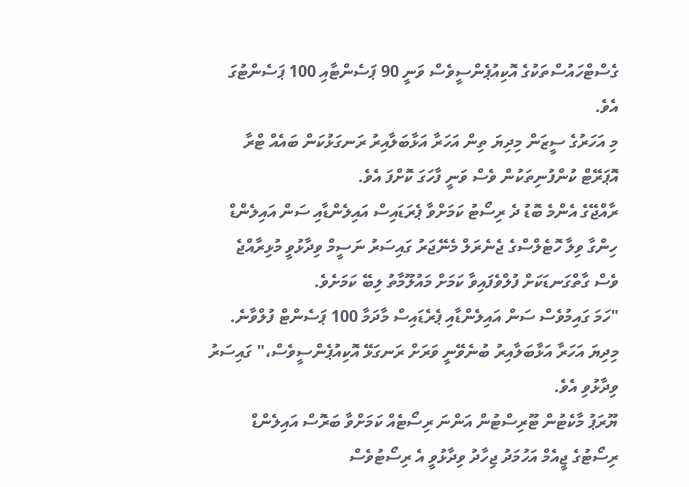ގެސްޓްހައުސްތަކުގެ އޮކިއުޕެންސީވެސް ވަނީ 90 ޕަސެންޓާއި 100 ޕަސެންޓުގަ އެވެ.
މި އަހަރުގެ ސީޒަން މިދިޔަ ތިން އަހަރާ އަޅާބަލާއިރު ރަނގަޅުކަން ބައެއް ޓްރާ އޮޕަރޭޓް ކުންފުނިތަކުން ވެސް ވަނީ ފާހަގަ ކޮށްފަ އެވެ.
ރާއްޖޭގެ އެންމެ ބޮޑު ދެ ރިސޯޓު ކަމަށްވާ ޕެރަޑައިސް އައިލެންޑާއި ސަން އައިލެންޑް ހިންގާ ވިލާ ހޮޓެލްސްގެ ޖެނެރަލް މެނޭޖަރު ގައިސަރު ނަސީމް ވިދާޅުވީ މުޅިރާއްޖެ ވެސް ގާތްގަނޑަކަށް ފުލްވެފައިވާ ކަމަށް މައުލޫމާތު ލިބޭ ކަމަށެވެ.
"ހަމަ ގައިމުވެސް ސަން އައިލެންޑާއި ޕެރެޑައިސް މާދަމާ 100 ޕަސެންޓް ފުލްވާނެ. މިދިޔަ އަހަރާ އަޅާބަލާއިރު ބުނެވޭނީ ވަރަށް ރަނގަޅޭ އޮކިއުޕެންސީވެސް،" ގައިސަރު ވިދާޅުވި އެވެ.
ޔޫރަޕު މާކެޓުން ޓޫރިސްޓުން އަންނަ ރިސޯޓެއް ކަމަށްވާ ބަރޮސް އައިލެންޑް ރިސޯޓުގެ ޖީއެމް އަހުމަދު ޖިހާދު ވިދާޅުވީ އެ ރިސޯޓުވެސް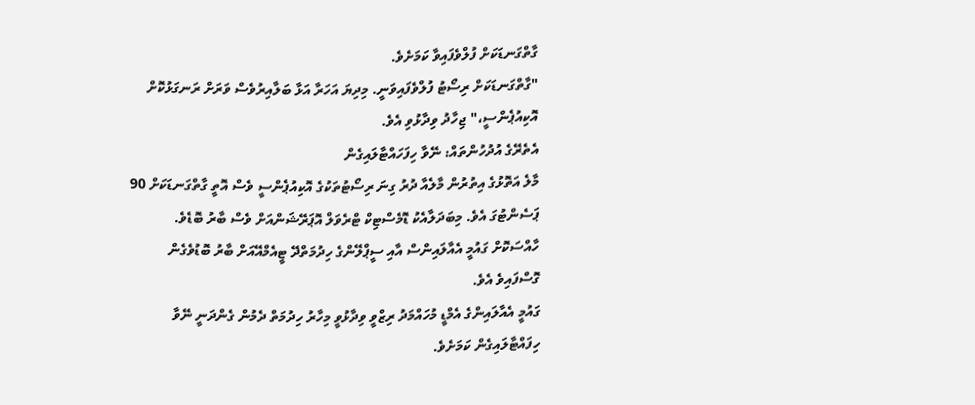ގާތްގަނޑަކަށް ފުލްވެފައިވާ ކަމަށެވެ.
"ގާތްގަނޑަކަށް ރިސޯޓު ފުލްވެފައިވަނީ. މިދިޔަ އަހަރާ އަޅާ ބަލާއިރުވެސް ވަރަށް ރަނގަޅުކޮށް އޮކިއުޕެންސީ،" ޖިހާދު ވިދާޅުވި އެވެ.
އެތެރޭގެ އުދުހުންތައް: ނޭވާ ހިފަހައްޓާލައިގެން
މާލެ އަތޮޅުގެ އިތުރުން މާލެއާ ދުރު ގިނަ ރިސޯޓުތަކުގެ އޮކިއުޕެންސީ ވެސް އޮތީ ގާތްގަނޑަކަށް 90 ޕަސެންޓުގަ އެވެ. މިބަދަލާއެކު ޑޮމެސްޓިކް ޓްރެވަލް އޮޕަރޭޝަންއަށް ވެސް ބާރު ބޮޑެވެ. ހާއްސަކޮށް ގައުމީ އެއާލައިންސް އާއި ސީޕްލޭންގެ ހިދުމަތްދޭ ޓީއެމްއޭއަށް ބާރު ބޮޑުވެގެން ގޮސްފައިވެ އެވެ.
ގައުމީ އެއާލައިންގެ އެމްޑީ މުހައްމަދު ރިޒްވީ ވިދާޅުވީ މިހާރު ހިދުމަތް ދެމުން ގެންދަނީ ނޭވާ ހިފައްޓާލައިގެން ކަމަށެވެ.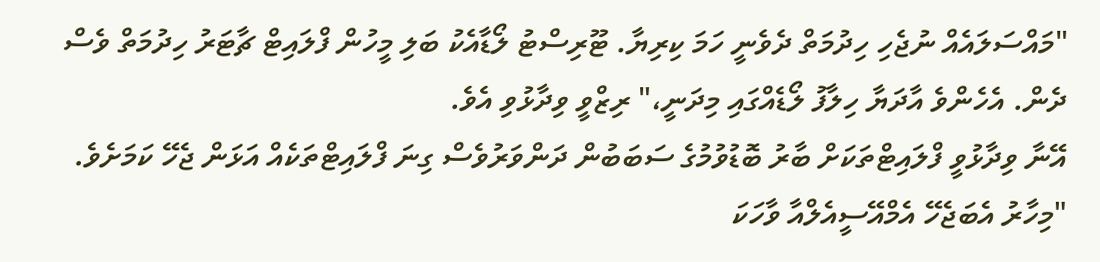"މައްސަލައެއް ނުޖެހި ހިދުމަތް ދެވެނީ ހަމަ ކިރިޔާ. ޓޫރިސްޓު ލޯޑާއެކު ބަލި މީހުން ފްލައިޓް ޗާޓަރު ހިދުމަތް ވެސް ދެން. އެހެންވެ އާދަޔާ ހިލާފު ލޯޑެއްގައި މިދަނީ،" ރިޒްވީ ވިދާޅުވި އެވެ.
އޭނާ ވިދާޅުވީ ފްލައިޓްތަކަށް ބާރު ބޮޑުވުމުގެ ސަބަބުން ދަންވަރުވެސް ގިނަ ފްލައިޓްތަކެއް އަޅަން ޖެހޭ ކަމަށެވެ.
"މިހާރު އެބަޖެހޭ އެމްއޭސީއެލްއާ ވާހަކަ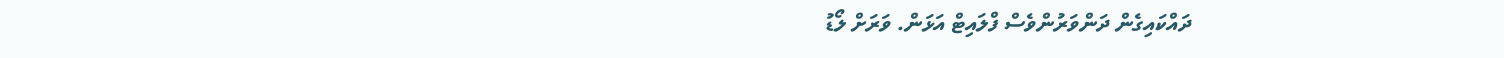ދައްކައިގެން ދަންވަރުންވެސް ފްލައިޓް އަޅަން. ވަރަށް ލޯޑު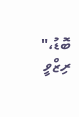ބޮޑު،" ރިޒްވީ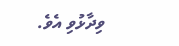ވިދާޅުވި އެވެ.